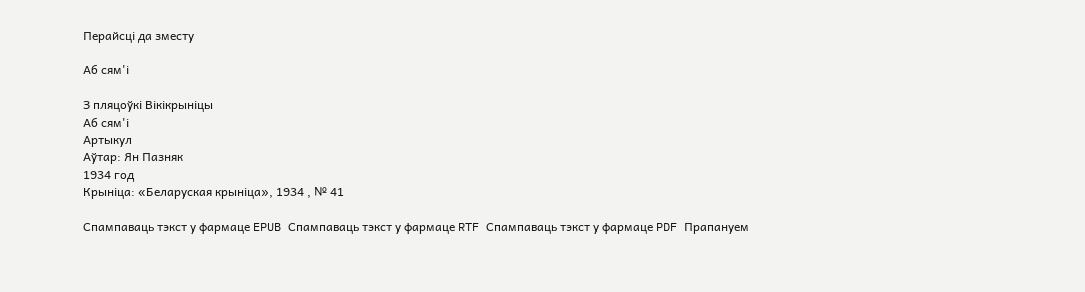Перайсці да зместу

Аб сям'і

З пляцоўкі Вікікрыніцы
Аб сям'і
Артыкул
Аўтар: Ян Пазняк
1934 год
Крыніца: «Беларуская крыніца», 1934 , № 41

Спампаваць тэкст у фармаце EPUB Спампаваць тэкст у фармаце RTF Спампаваць тэкст у фармаце PDF Прапануем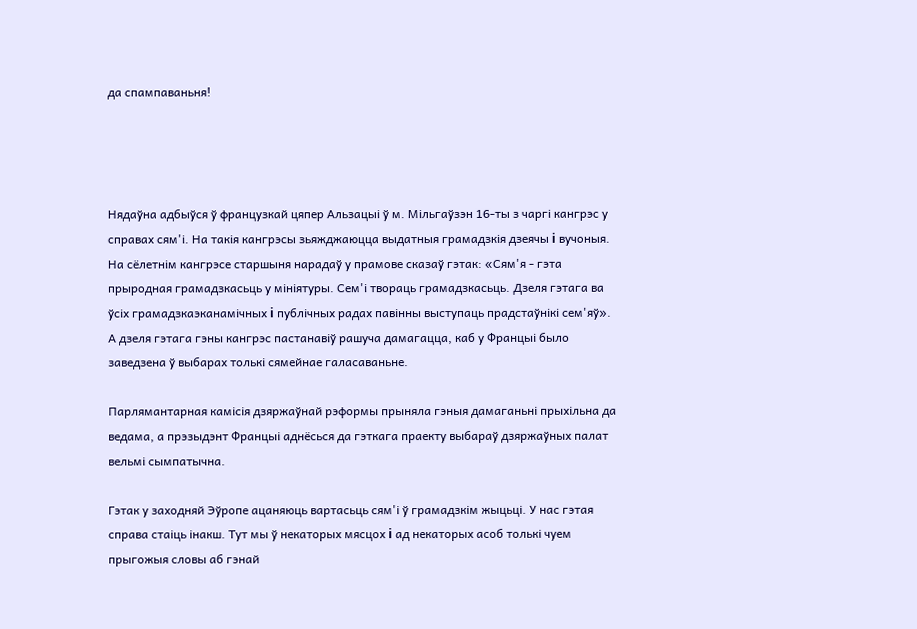да спампаваньня!




Нядаўна адбыўся ў французкай цяпер Альзацыі ў м. Мільгаўзэн 16-ты з чаргі кангрэс у справах сям'і. На такія кангрэсы зьяжджаюцца выдатныя грамадзкія дзеячы i вучоныя. На сёлетнім кангрэсе старшыня нарадаў у прамове сказаў гэтак: «Сям'я - гэта прыродная грамадзкасьць у мініятуры. Сем'і твораць грамадзкасьць. Дзеля гэтага ва ўсіх грамадзкаэканамічных i публічных радах павінны выступаць прадстаўнікі сем'яў». А дзеля гэтага гэны кангрэс пастанавіў рашуча дамагацца, каб у Францыі было заведзена ў выбарах толькі сямейнае галасаваньне.

Парлямантарная камісія дзяржаўнай рэформы прыняла гэныя дамаганьні прыхільна да ведама, а прэзыдэнт Францыі аднёсься да гэткага праекту выбараў дзяржаўных палат вельмі сымпатычна.

Гэтак у заходняй Эўропе ацаняюць вартасьць сям'і ў грамадзкім жыцьці. У нас гэтая справа стаіць інакш. Тут мы ў некаторых мясцох i ад некаторых асоб толькі чуем прыгожыя словы аб гэнай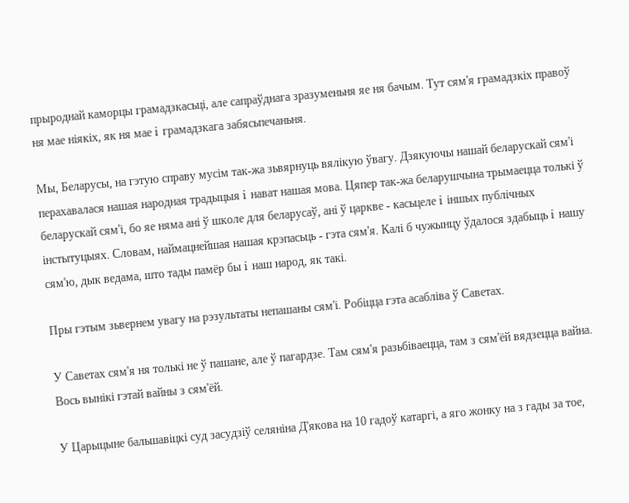прыроднай каморцы грамадзкасьці, але сапраўднага зразуменьня яе ня бачым. Тут сям'я грамадзкіх правоў ня мае ніякіх, як ня мае i грамадзкага забясьпечаньня.

Мы, Беларусы, на гэтую справу мусім так-жа зьвярнуць вялікую ўвагу. Дзякуючы нашай беларускай сям'і перахавалася нашая народная традыцыя i нават нашая мова. Цяпер так-жа беларушчына трымаецца толькі ў беларускай сям'і, бо яе няма ані ў школе для беларусаў, ані ў царкве - касьцеле i іншых публічных інстытуцыях. Словам, наймацнейшая нашая крэпасьць - гэта сям'я. Калі б чужынцу ўдалося здабыць i нашу сям'ю, дык ведама, што тады памёр бы i наш народ, як такі.

Пры гэтым зьвернем увагу на рэзультаты непашаны сям'і. Робіцца гэта асабліва ў Саветах.

У Саветах сям'я ня толькі не ў пашане, але ў пагардзе. Там сям'я разьбіваецца, там з сям'ёй вядзецца вайна. Вось вынікі гэтай вайны з сям'ёй.

У Царыцыне бальшавіцкі суд засудзіў селяніна Д'якова на 10 гадоў катаргі, а яго жонку на з гады за тое,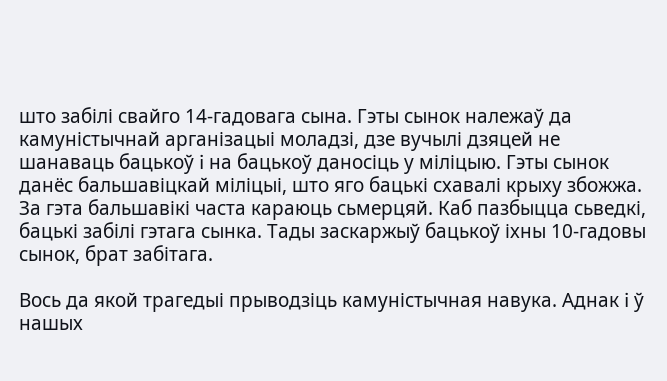што забілі свайго 14-гадовага сына. Гэты сынок належаў да камуністычнай арганізацыі моладзі, дзе вучылі дзяцей не шанаваць бацькоў i на бацькоў даносіць у міліцыю. Гэты сынок данёс бальшавіцкай міліцыі, што яго бацькі схавалі крыху збожжа. За гэта бальшавікі часта караюць сьмерцяй. Каб пазбыцца сьведкі, бацькі забілі гэтага сынка. Тады заскаржыў бацькоў іхны 10-гадовы сынок, брат забітага.

Вось да якой трагедыі прыводзіць камуністычная навука. Аднак i ў нашых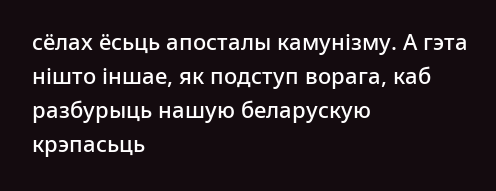сёлах ёсьць апосталы камунізму. А гэта нішто іншае, як подступ ворага, каб разбурыць нашую беларускую крэпасьць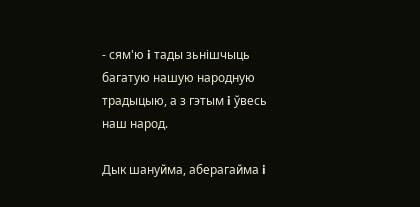- сям'ю i тады зьнішчыць багатую нашую народную традыцыю, а з гэтым i ўвесь наш народ.

Дык шануйма, аберагайма i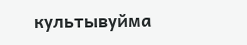культывуйма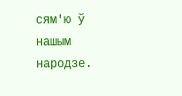сям'ю ў нашым народзе.